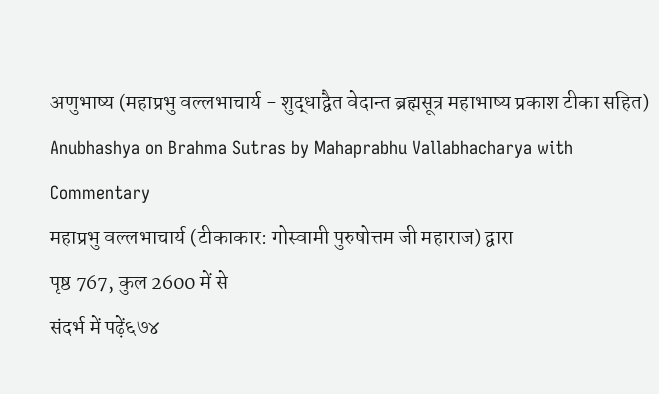अणुभाष्य (महाप्रभु वल्लभाचार्य - शुद्धाद्वैत वेदान्त ब्रह्मसूत्र महाभाष्य प्रकाश टीका सहित)
Anubhashya on Brahma Sutras by Mahaprabhu Vallabhacharya with Commentary
महाप्रभु वल्लभाचार्य (टीकाकार: गोस्वामी पुरुषोत्तम जी महाराज) द्वारा
पृष्ठ 767, कुल 2600 में से
संदर्भ में पढ़ें६७४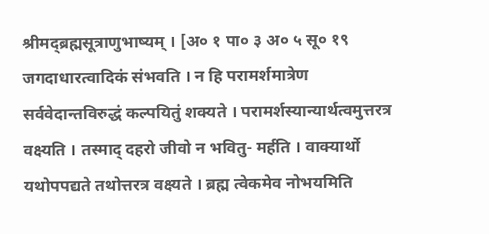श्रीमद्ब्रह्मसूत्राणुभाष्यम् । [अ० १ पा० ३ अ० ५ सू० १९ जगदाधारत्वादिकं संभवति । न हि परामर्शमात्रेण सर्ववेदान्तविरुद्धं कल्पयितुं शक्यते । परामर्शस्यान्यार्थत्वमुत्तरत्र वक्ष्यति । तस्माद् दहरो जीवो न भवितु- मर्हति । वाक्यार्थो यथोपपद्यते तथोत्तरत्र वक्ष्यते । ब्रह्म त्वेकमेव नोभयमिति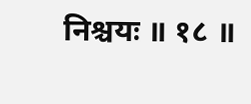निश्चयः ॥ १८ ॥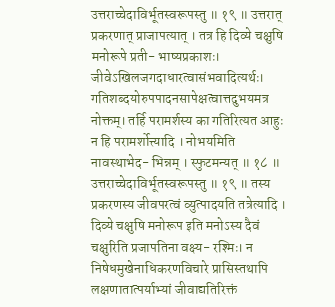उत्तराच्चेदाविर्भूतस्वरूपस्तु ॥ १९ ॥ उत्तरात् प्रकरणात् प्राजापत्यात् । तत्र हि दिव्ये चक्षुषि मनोरूपे प्रती- भाष्यप्रकाशः। जीवेऽखिलजगदाधारत्वासंभवादित्यर्थः। गतिशब्दयोरुपपादनसापेक्षत्वात्तदुभयमत्र नोक्तम्। तर्हि परामर्शस्य का गतिरित्यत आहुः न हि परामर्शोत्त्यादि । नोभयमिति नावस्थाभेद- भिन्नम् । स्फुटमन्यत् ॥ १८ ॥ उत्तराच्चेदाविर्भूतस्वरूपस्तु ॥ १९ ॥ तस्य प्रकरणस्य जीवपरत्वं व्युत्पादयति तत्रेत्यादि । दिव्ये चक्षुषि मनोरूप इति मनोऽस्य दैवं चक्षुरिति प्रजापतिना वक्ष्य- रश्मिः। न निषेधमुखेनाधिकरणविचारे प्रासिस्तथापि लक्षणातात्पर्याभ्यां जीवाद्यतिरिक्तं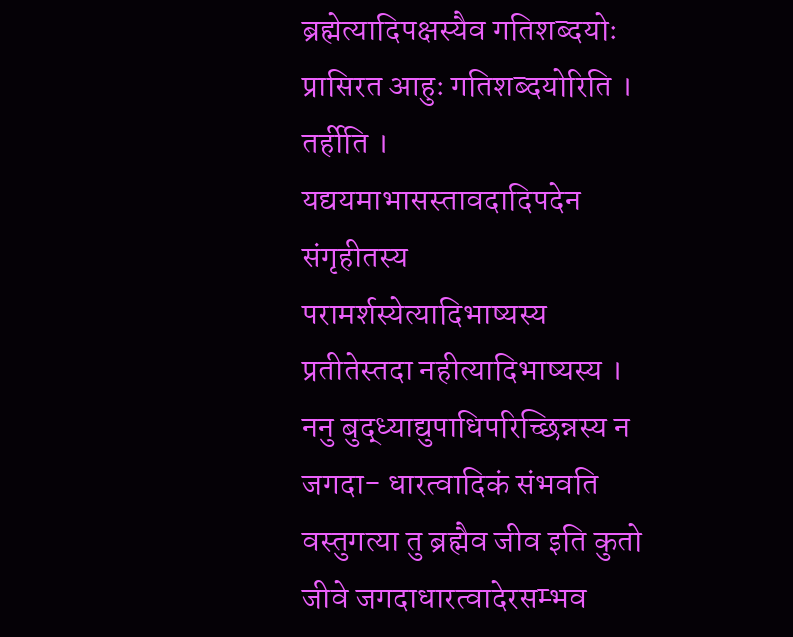ब्रह्मेत्यादिपक्षस्यैव गतिशब्दयोः प्रासिरत आहुः गतिशब्दयोरिति । तर्हीति । यद्ययमाभासस्तावदादिपदेन संगृहीतस्य परामर्शस्येत्यादिभाष्यस्य प्रतीतेस्तदा नहीत्यादिभाष्यस्य । ननु बुद्ध्याद्युपाधिपरिच्छिन्नस्य न जगदा- धारत्वादिकं संभवति वस्तुगत्या तु ब्रह्मैव जीव इति कुतो जीवे जगदाधारत्वादेरसम्भव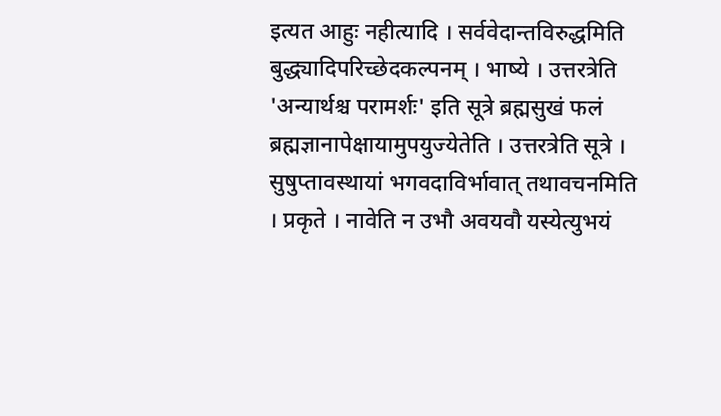इत्यत आहुः नहीत्यादि । सर्ववेदान्तविरुद्धमिति बुद्ध्यादिपरिच्छेदकल्पनम् । भाष्ये । उत्तरत्रेति 'अन्यार्थश्च परामर्शः' इति सूत्रे ब्रह्मसुखं फलं ब्रह्मज्ञानापेक्षायामुपयुज्येतेति । उत्तरत्रेति सूत्रे । सुषुप्तावस्थायां भगवदाविर्भावात् तथावचनमिति । प्रकृते । नावेति न उभौ अवयवौ यस्येत्युभयं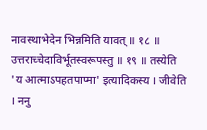नावस्थाभेदेन भिन्नमिति यावत् ॥ १८ ॥ उत्तराच्चेदाविर्भूतस्वरूपस्तु ॥ १९ ॥ तस्येति 'य आत्माऽपहतपाप्मा' इत्यादिकस्य । जीवेति । ननु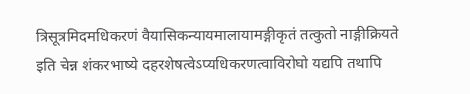त्रिसूत्रमिदमधिकरणं वैयासिकन्यायमालायामङ्गीकृतं तत्कुतो नाङ्गीक्रियते इति चेन्न शंकरभाष्ये दहरशेषत्वेऽप्यधिकरणत्वाविरोघो यद्यपि तथापि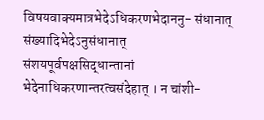विषयवाक्यमात्रभेदेऽधिकरणभेदाननु- संधानात् संख्यादिभेदेऽनुसंधानात् संशयपूर्वपक्षसिद्धान्तानां भेदेनाधिकरणान्तरत्वसंदेहात् । न चांशी-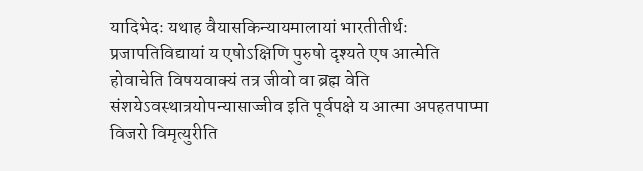यादिभेदः यथाह वैयासकिन्यायमालायां भारतीतीर्थः प्रजापतिविद्यायां य एषोऽक्षिणि पुरुषो दृश्यते एष आत्मेति होवाचेति विषयवाक्यं तत्र जीवो वा ब्रह्म वेति संशयेऽवस्थात्रयोपन्यासाज्जीव इति पूर्वपक्षे य आत्मा अपहतपाप्मा विजरो विमृत्युरीति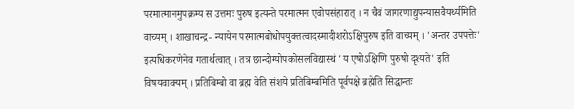परमात्मानमुपक्रम्य स उत्तमः पुरुष इत्यन्ते परमात्मन एवोपसंहारात् । न चैवं जागरणाद्युपन्यासवैयर्थ्यमिति वाच्यम् । शाखाचन्द्र- न्यायेन परमात्मबोधोपयुक्तत्वादस्मादीशरोऽक्षिपुरुष इति वाच्यम् । 'अन्तर उपपत्तेः' इत्यधिकरणेनेव गतार्थत्वात् । तत्र छान्दोग्योपकोसलविद्यास्थं 'य एषोऽक्षिणि पुरुषो दृश्यते' इति विषयवाक्यम् । प्रतिबिम्बो वा ब्रह्म वेति संशये प्रतिबिम्बमिति पूर्वपक्षे ब्रह्मेति सिद्धान्तः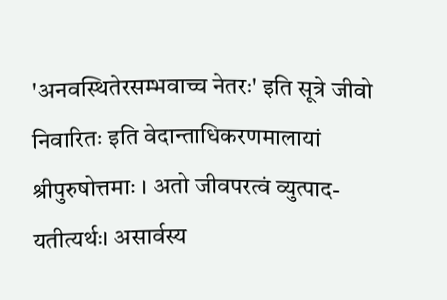'अनवस्थितेरसम्भवाच्च नेतरः' इति सूत्रे जीवो निवारितः इति वेदान्ताधिकरणमालायां श्रीपुरुषोत्तमाः । अतो जीवपरत्वं व्युत्पाद- यतीत्यर्थः। असार्वस्य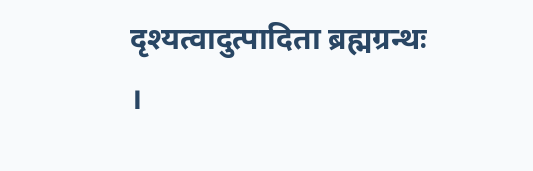दृश्यत्वादुत्पादिता ब्रह्मग्रन्थः ।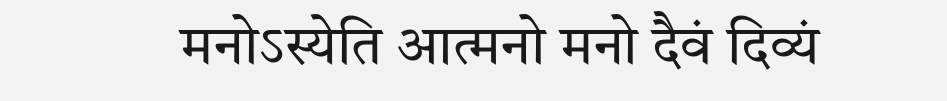मनोऽस्येति आत्मनो मनो दैवं दिव्यं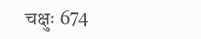चक्षुः 674